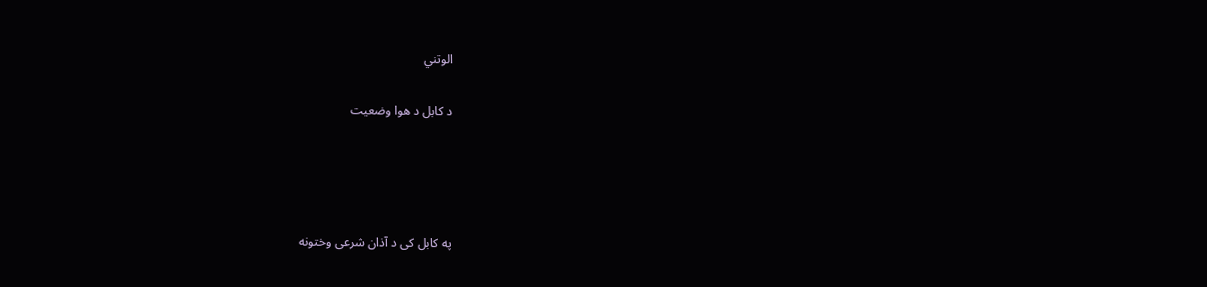الوتني

د کابل د هوا وضعیت




په کابل کی د آذان شرعی وختونه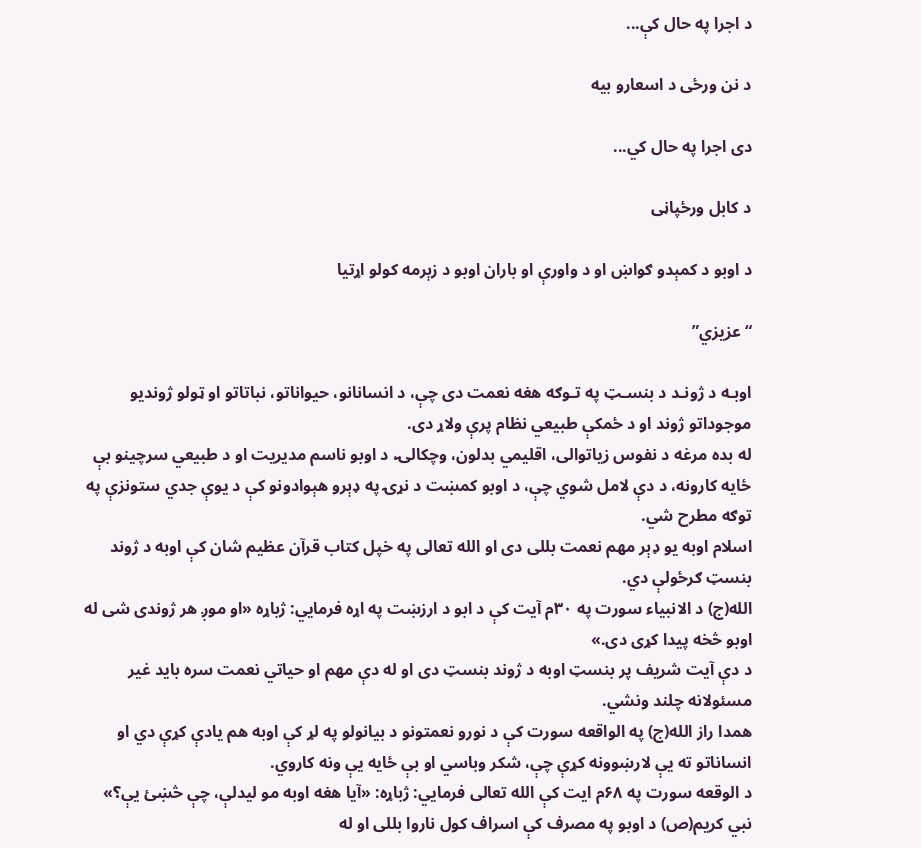د اجرا په حال کې...

د نن ورځی د اسعارو بیه

دی اجرا په حال کي...

د کابل ورځپاڼی

د اوبو د کمېدو ګواښ او د واورې او باران اوبو د زېرمه کولو اړتیا

“عزیزي”

اوبـه د ژونـد د بنسـټ په تـوګه هغه نعمت دی چې، د انسانانو، حیواناتو، نباتاتو او ټولو ژوندیو موجوداتو ژوند او د ځمکې طبیعي نظام پرې ولاړ دی.
له بده مرغه د نفوس زیاتوالی، اقلیمي بدلون، وچکالۍ، د اوبو ناسم مدیریت او د طبیعي سرچینو بې ځایه کارونه، د دې لامل شوي چې، د اوبو کمښت د نړۍ په ډېرو هېوادونو کې د یوې جدي ستونزې په توګه مطرح شي.
اسلام اوبه یو ډېر مهم نعمت بللی دی او الله تعالی په خپل کتاب قرآن عظیم شان کې اوبه د ژوند بنسټ ګرځولې دي.
الله(ج) د الانبیاء سورت په ۳۰م آیت کې د ابو د ارزښت په اړه فرمايي: ژباړه «او موږ هر ژوندی شی له اوبو څخه پیدا کړی دی.»
د دې آیت شریف پر بنسټ اوبه د ژوند بنسټ دی او له دې مهم او حیاتي نعمت سره باید غیر مسئولانه چلند ونشي.
همدا راز الله(ج) په الواقعه سورت کې د نورو نعمتونو د بیانولو په لړ کې اوبه هم یادې کړې دي او انساناتو ته یې لارښوونه کړې چې، شکر وباسي او بې ځایه یې ونه کاروي.
د الوقعه سورت په ۶۸م ایت کې الله تعالی فرمايي: ژباړه: «آیا هغه اوبه مو لیدلې، چې څښئ یې؟»
نبي کریم(ص) د اوبو په مصرف کې اسراف کول ناروا بللی او له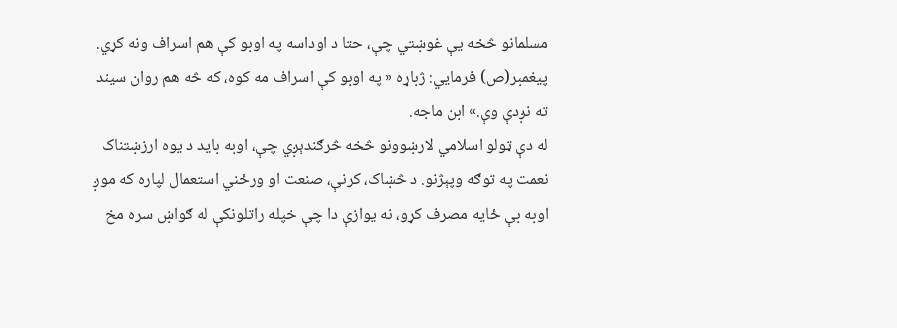مسلمانو څخه یې غوښتي چې، حتا د اوداسه په اوبو کې هم اسراف ونه کړي.
پیغمبر(ص) فرمايي: ژباړه « په اوبو کې اسراف مه کوه، که څه هم روان سیند ته نږدې وې.» ابن ماجه.
له دې ټولو اسلامي لارښوونو څخه څرګندېږي چې، اوبه باید د یوه ارزښتناک نعمت په توګه وپېژنو. د څښاک، کرنې، صنعت او ورځني استعمال لپاره که موږ اوبه بې ‌ځایه مصرف کړو، نه یوازې دا چې خپله راتلونکې له ګواښ سره مخ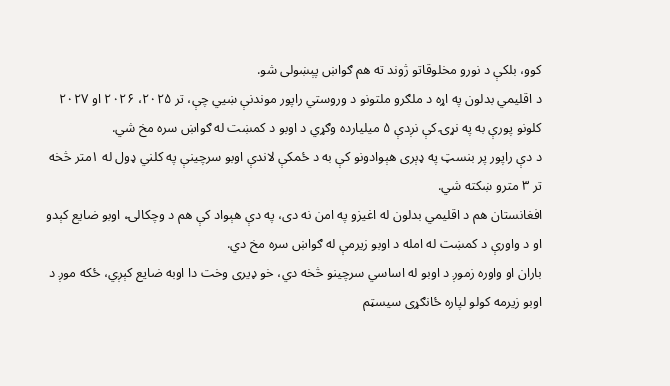کوو، بلکې د نورو مخلوقاتو ژوند ته هم ګواښ پېښولی شو.
د اقلیمي بدلون په اړه د ملګرو ملتونو د وروستي راپور موندنې ښيي چې، تر ۲۰۲۵، ۲۰۲۶ او ۲۰۲۷ کلونو پورې به په نړۍ کې نږدې ۵ میلیارده وګړي د اوبو د کمښت له ګواښ سره مخ شي.
د دې راپور پر بنسټ په ډېری هېوادونو کې به د ځمکې لاندې اوبو سرچینې په کلني ډول له ۱متر څخه تر ۳ مترو ښکته شي.
افغانستان هم د اقلیمي بدلون له اغیزو په امن نه دی، په دې هېواد کې هم د وچکالۍ، اوبو ضایع کېدو او د واورې د کمښت له امله د اوبو زیرمې له ګواښ سره مخ دي.
باران او واوره زموږ د اوبو له اساسي سرچینو څخه دي، خو ډیری وخت دا اوبه ضایع کېږي، ځکه موږ د اوبو زیرمه کولو لپاره ځانګړی سیسټم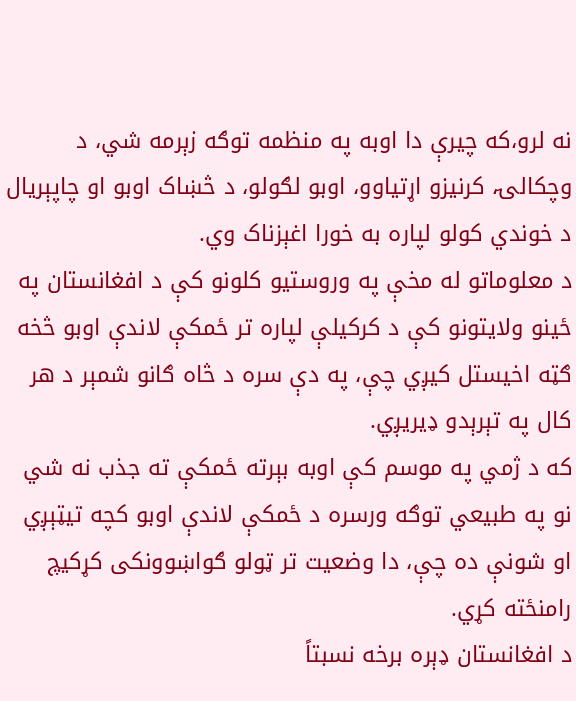نه لرو،که چیرې دا اوبه په منظمه توګه زېرمه شي، د وچکالۍ، کرنیزو اړتیاوو، اوبو لګولو، د څښاک اوبو او چاپېریال د خوندي کولو لپاره به خورا اغېزناک وي.
د معلوماتو له مخې په وروستیو کلونو کې د افغانستان په ځينو ولایتونو کې د کرکیلې لپاره تر ځمکې لاندې اوبو څخه ګټه اخیستل کیږي چې، په دې سره د څاه ګانو شمېر د هر کال په تېرېدو ډیریږي.
که د ژمي په موسم کې اوبه بېرته ځمکې ته جذب نه شي نو په طبیعي توګه ورسره د ځمکې لاندې اوبو کچه تیټېږي او شونې ده چې، دا وضعیت تر ټولو ګواښوونکی کړکیچ رامنځته کړي.
د افغانستان ډېره برخه نسبتاً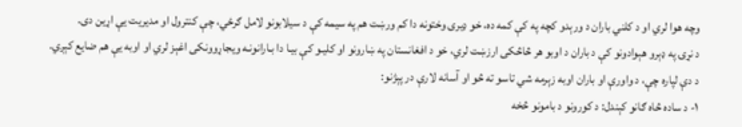وچه هوا لري او د کلني باران د ورېدو کچه په کې کمه ده، خو ډیری وختونه دا کم ورښت هم په سیمه کې د سیلابونو لامل ګرځي، چې کنترول او مدیریت یې اړین دی.
د نړۍ په ډېرو هېوادونو کې د باران د اوبو هر څاڅکی ارزښت لري، خو د افغانستان په ښارونو او کلیـو کې بیـا دا بـارانونـه ویجاړوونکی اغېز لري او اوبه یې هم ضایع کېږي.
د دې لپاره چې، د واورې او باران اوبه زېرمه شي تاسو ته څو او آسانه لارې در پېژنو:
۱- د ساده څاه ګانو کېندل: د کورونو د بامونو څخه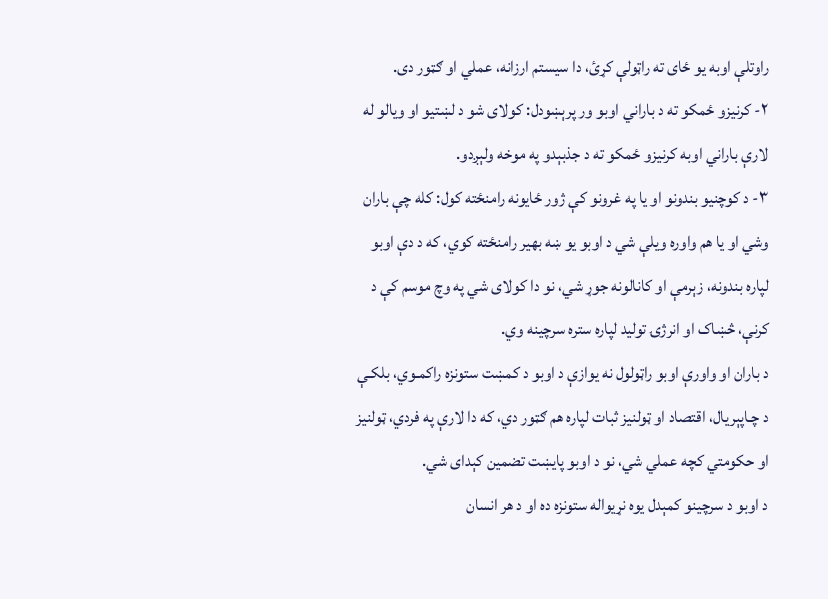راوتلې اوبه یو ځای ته راټولې کړئ، دا سیستم ارزانه، عملي او ګټور دی.
۲- کرنیزو ځمکو ته د باراني اوبو ور پرېښودل: کولای شو د لښتیو او ویالو له لارې باراني اوبه کرنیزو ځمکو ته د جذبېدو په موخه ولېږدو.
۳- د کوچنیو بندونو او یا په غرونو کې ژور ځایونه رامنځته کول: کله چې باران وشي او یا هم واوره ویلې شي د اوبو یو ښه بهیر رامنځته کوي، که د دې اوبو لپاره بندونه، زېرمې او کانالونه جوړ شي، نو دا کولای شي په وچ موسم کې د کرنې، څښاک او انرژۍ تولید لپاره ستره سرچینه وي.
د باران او واورې اوبو راټولول نه یوازې د اوبو د کمښت ستونزه راکمـوي، بلکـې د چـاپېریال، اقتصاد او ټولنیز ثبات لپاره هم ګټور دي، که دا لارې په فردي، ټولنیز او حکومتي کچه عملي شي، نو د اوبو پایښت تضمین کېدای شي.
د اوبو د سرچینو کمېدل یوه نړيواله ستونزه ده او د هر انسان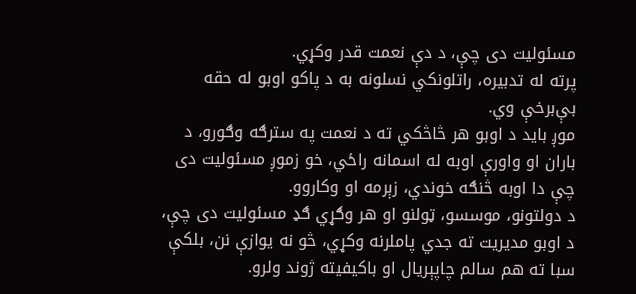مسئولیت دی چې، د دې نعمت قدر وکړي.
پرته له تدبیره، راتلونکي نسلونه به د پاکو اوبو له حقه بې‌برخې وي.
موږ باید د اوبو هر څاڅکي ته د نعمت په سترګه وګورو، د باران او واورې اوبه له اسمانه راځي، خو زموږ مسئولیت دی چې دا اوبه څنګه خوندي، زېرمه او وکاروو.
د دولتونو، موسسو، ټولنو او هر وګړي ګډ مسئولیت دی چې، د اوبو مدیریت ته جدي پاملرنه وکړي، څو نه یوازې نن، بلکې سبا ته هم سالم چاپېریال او باکیفیته ژوند ولرو.